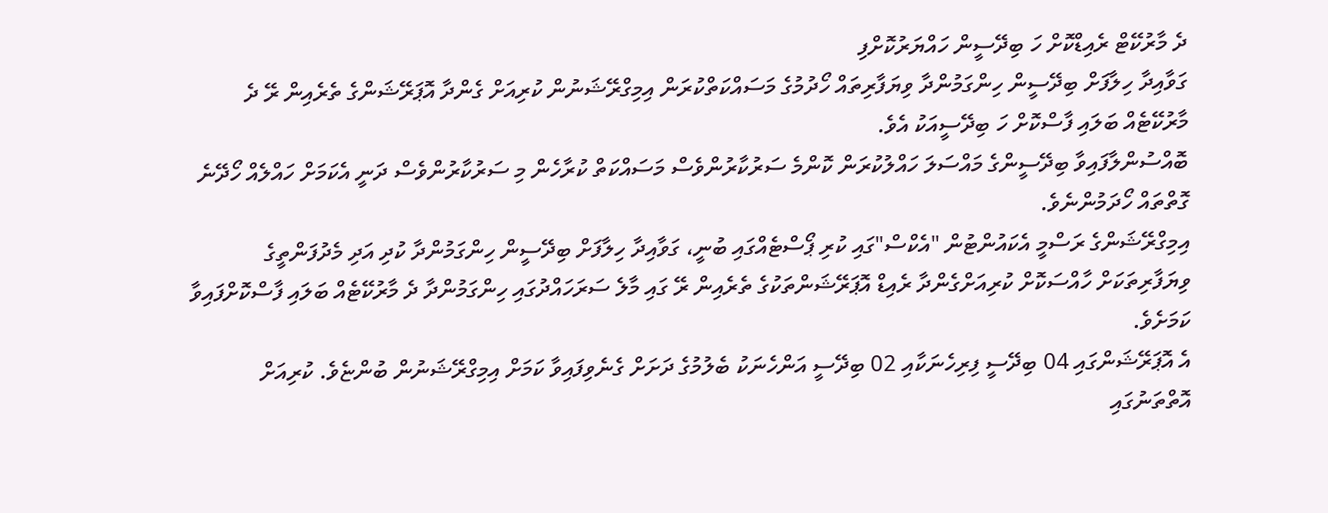ދެ މާރުކޭޓް ރެއިޑްކޮށް ހަ ބިދޭސީން ހައްޔަރުކޮށްފި
ގަވާއިދާ ހިލާފަށް ބިދޭސީން ހިންގަމުންދާ ވިޔަފާރިތައް ހޯދުމުގެ މަސައްކަތްކުރަން އިމިގްރޭޝަނުން ކުރިއަށް ގެންދާ އޮޕަރޭޝަންގެ ތެރެއިން ރޭ ދެ މާރުކޭޓެއް ބަލައި ފާސްކޮށް ހަ ބިދޭސީއަކު އެވެ.
ބޮއްސުންލާފައިވާ ބިދޭސީންގެ މައްސަލަ ހައްލުކުރަން ކޮންމެ ސަރުކާރުންވެސް މަސައްކަތް ކުރާހެން މި ސަރުކާރުންވެސް ދަނީ އެކަމަށް ހައްލެއް ހޯދޭނެ ގޮތްތައް ހޯދަމުންނެވެ.
އިމިގްރޭޝަންގެ ރަސްމީ އެކައުންޓުން "އެކްސް"ގައި ކުރި ޕޯސްޓެއްގައި ބުނީ، ގަވާއިދާ ހިލާފަށް ބިދޭސީން ހިންގަމުންދާ ކުދި އަދި މެދުފަންތީގެ ވިޔަފާރިތަކަށް ހާއްސަކޮށް ކުރިއަށްގެންދާ ރެއިޑް އޮޕަރޭޝަންތަކުގެ ތެރެއިން ރޭ ގައި މާލެ ސަރަހައްދުގައި ހިންގަމުންދާ ދެ މާރުކޭޓެއް ބަލައި ފާސްކޮށްފައިވާ ކަމަށެވެ.
އެ އޮޕަރޭޝަންގައި 04 ބިދޭސީ ފިރިހެނަކާއި 02 ބިދޭސީ އަންހެނަކު ބެލުމުގެ ދަށަށް ގެނެވިފައިވާ ކަމަށް އިމިގްރޭޝަނުން ބުންޏެވެ. ކުރިއަށް އޮތްތަނުގައި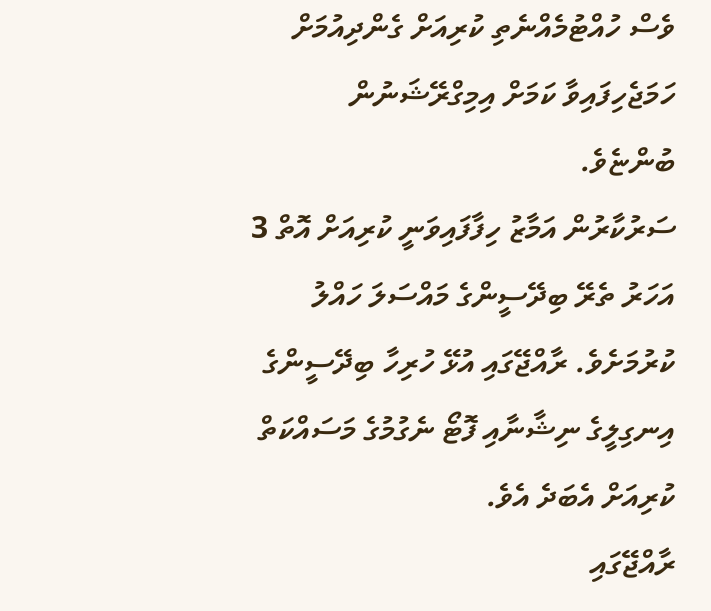ވެސް ހުއްޓުމެއްނެތި ކުރިއަށް ގެންދިއުމަށް ހަމަޖެހިފައިވާ ކަމަށް އިމިގްރޭޝަނުން ބުންޏެވެ.
ސަރުކާރުން އަމާޒު ހިފާފައިވަނީ ކުރިއަށް އޮތް 3 އަހަރު ތެރޭ ބިދޭސީންގެ މައްސަލަ ހައްލު ކުރުމަށެވެ. ރާއްޖޭގައި އުޅޭ ހުރިހާ ބިދޭސީންގެ އިނގިލީގެ ނިޝާނާއި ފޮޓޯ ނެގުމުގެ މަސައްކަތް ކުރިއަށް އެބަދެ އެވެ.
ރާއްޖޭގައި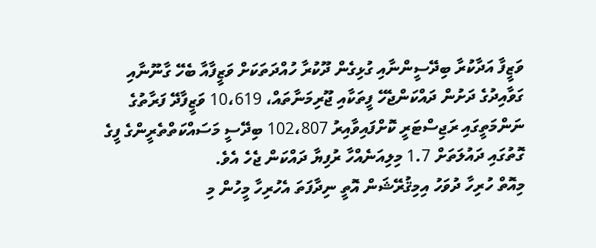ވަޒީފާ އަދާކުރާ ބިދޭސީންނާއި ގުޅިގެން ދޫކުރާ ހުއްދަތަކަށް ވަޒީފާއާ ބެހޭ ގާނޫނާއި ގަވާއިދުގެ ދަށުން ދައްކަންޖެހޭ ފީތަކާއި ޖޫރިމަނާތައް، 10،619 ވަޒީފާދޭ ފަރާތުގެ ނަންމަތީގައި ރަޖިސްޓަރީ ކޮށްފައިވާއިރު 102،807 ބިދޭސީ މަސައްކަތްތެރީންގެ ފީގެ ގޮތުގައި ދައުލަތަށް 1.7 މިލިއަނެއްހާ ރުފިޔާ ދައްކަން ޖެހެ އެވެ.
މިއޮތް ހުރިހާ ދުވަހު އިމިޤުރޭޝަން އޮތީ ނިދާފަތަ އެހުރިހާ މީހުން މި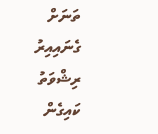ތަނަށް ގެނައިއިރު ރިޝްވަތު ކައިގެން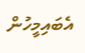އެބައިމީހުން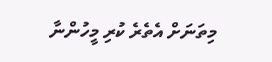މިތަނަށް އެތެރެ ކުރި މީހުންނާ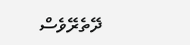ދޭތެރޭވެސް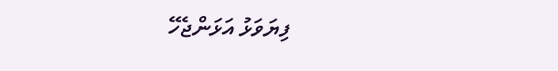ފިޔަވަޅު އަޅަންޖެހޭ